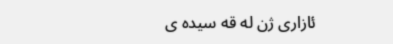ئازاری ژن له قه سیده ی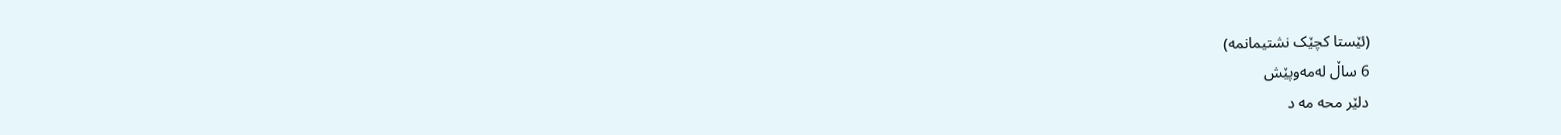(ئێستا کچێک نشتیمانمه)
6 ساڵ لەمەوپێش
دلێر محه مه د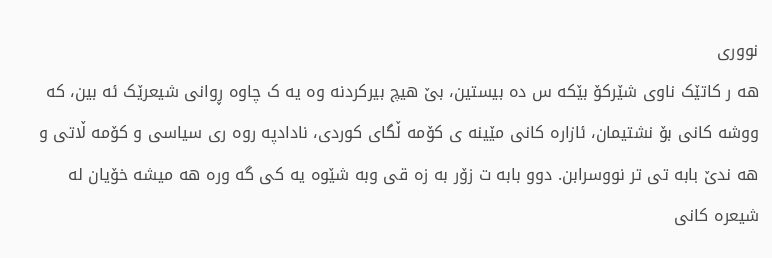نووری
هه ر کاتێک ناوی شێرکۆ بێکه س ده بیستین، بێ هیچ بیرکردنه وه یه ک چاوه ڕوانی شیعرێک ئه بین، که ووشه کانی بۆ نشتیمان، ئازاره کانی مێینه ی کۆمه ڵگای کوردی، نادادپه روه ری سیاسی و کۆمه ڵاتی و هه ندێ بابه تی تر نووسرابن. دوو بابه ت زۆر به زه قی وبه شێوه یه کی گه وره هه میشه خۆیان له شیعره کانی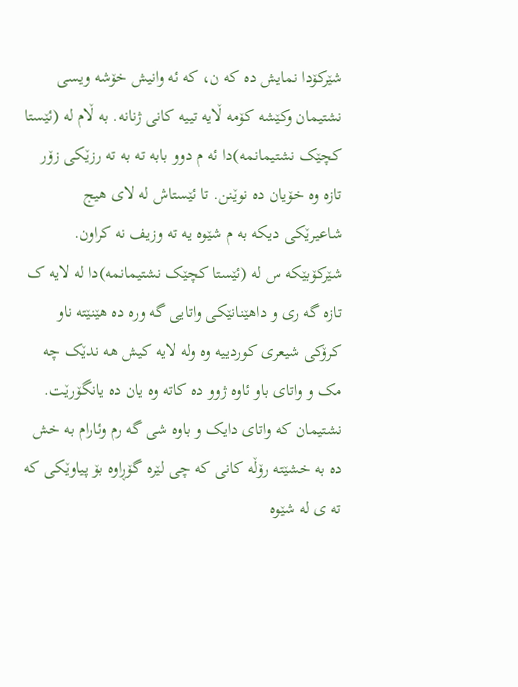شێرکۆدا نمایش ده که ن، که ئه وانیش خۆشه ویسی نشتیمان وکێشه کۆمه ڵایه تییه کانی ژنانه. به ڵام له (ئێستا کچێک نشتیمانمه)دا ئه م دوو بابه ته به ته رزێکی زۆر تازه وه خۆیان ده نوێنن. تا ئێستاش له لای هیج شاعیرێکی دیکه به م شێوه یه ته وزیف نه کراون. شێرکۆبێکه س له (ئێستا کچێک نشتیمانمه)دا له لایه ک تازه گه ری و داهێنانێکی واتایی گه وره ده هێنێته ناو کرۆکی شیعری کوردییه وه وله لایه کیش هه ندێک چه مک و واتای باو ئاوه ژوو ده کاته وه یان ده یانگۆرێت. نشتیمان که واتای دایک و باوه شی گه رم وئارام به خش ده به خشێته رۆڵه کانی که چی لێره گۆڕاوه بۆ پیاوێکی که ته ی له شێوه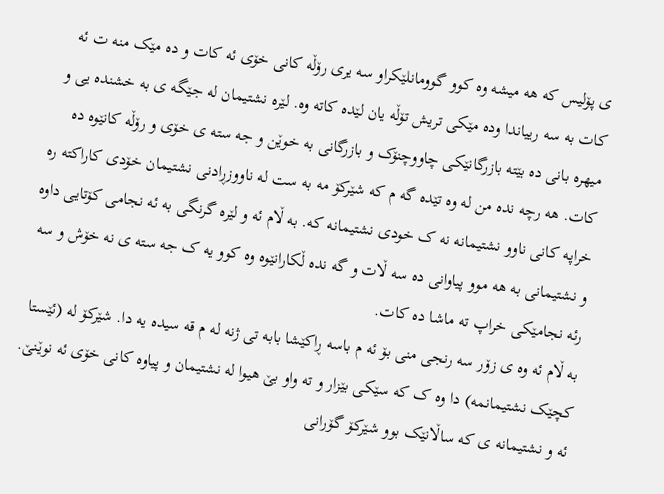ی پۆلیس که هه میشه وه کوو گوومانلێکراو سه یری رۆڵه کانی خۆی ئه کات و ده مێک منه ت ئه کات به سه رییاندا وده مێکی تریش تۆڵه یان لێده کاته وه. لێره نشتیمان له جێگه ی به خشنده یی و میهره بانی ده بێته بازرگانێکی چاووچنۆک و بازرگانی به خوێن و جه سته ی خۆی و رۆڵه کانێوه ده کات. هه رچه نده من له وه تێده گه م که شێرکۆ مه به ست له ناووزڕادنی نشتیمان خۆدی کاراکته ره خراپه کانی ناوو نشتیمانه نه ک خودی نشتیمانه که. به ڵام ئه و لێره گرنگی به ئه نجامی کۆتایی داوه و نشتیمانی به هه موو پیاوانی ده سه ڵات و گه نده ڵکارانێوه وه کوو یه ک جه سته ی نه خۆش و سه رئه نجامێکی خراپ ته ماشا ده کات.
به ڵام ئه وه ی زۆر سه رنجی منی بۆ ئه م باسه ڕاکێشا بابه تی ژنه له م قه سیده یه دا. شێرکۆ له (ئێستا کچێک نشتیمانمه) دا وه ک که سێکی بێزار و ته واو بێ هیوا له نشتیمان و پیاوه کانی خۆی ئه نوێنێ. ئه و نشتیمانه ی که ساڵانێک بوو شێرکۆ گۆرانی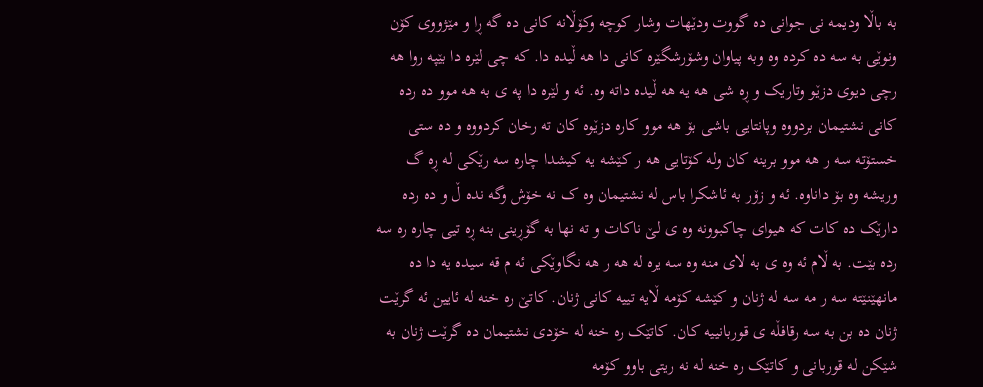به باڵا ودیمه نی جوانی ده گووت ودێهات وشار کوچه وکۆڵانه کانی ده گه ڕا و مێژووی کۆن ونوێی به سه ده کرده وه وبه پیاوان وشۆرشگێره کانی دا هه ڵیده دا. که چی لێره دا بێپه روا هه رچی دیوی دزێو وتاریک و ڕه شی هه یه هه ڵیده داته وه. ئه و لێره دا په ی به هه موو ده رده کانی نشتیمان بردووه وپانتایی باشی بۆ هه موو کاره دزێوه کان ته رخان کردووه و ده ستی خستۆته سه ر هه موو برینه کان وله کۆتایی هه ر کێشه یه کیشدا چاره سه رێکی له ڕه گ وریشه وه بۆ داناوه. ئه و زۆر به ئاشکرا باس له نشتیمان وه ک نه خۆش وگه نده ڵ و ده رده دارێک ده کات که هیوای چاکبوونه وه ی لێ ناکات و ته نها به گۆڕینی بنه ڕه تیی چاره ره سه رده بێت. به ڵام ئه وه ی به لای منه وه سه یره له هه ر هه نگاوێکی ئه م قه سیده یه دا ده مانهێنێته سه ر مه سه له ژنان و کێشه کۆمه ڵایه تییه کانی ژنان. کاتێ ره خنه له ئایین ئه گرێت ژنان ده بن به سه رقافڵه ی قوربانییه کان. کاتێک ره خنه له خۆدی نشتیمان ده گرێت ژنان به شێکن له قوربانی و کاتێک ره خنه له نه ریتی باوو کۆمه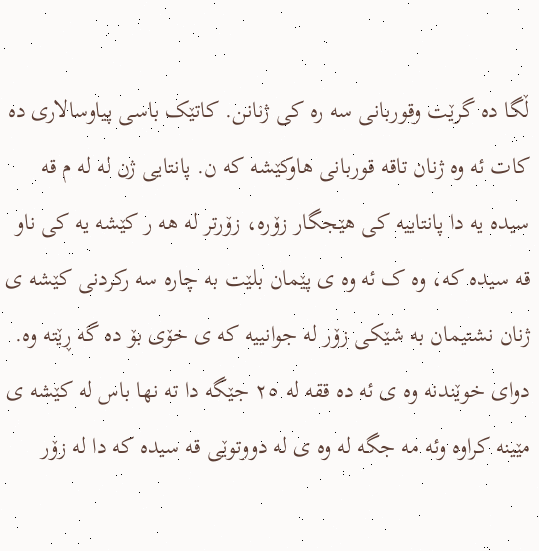ڵگا ده گرێت وقوربانی سه ره کی ژنانن. کاتێک باسی پیاوسالاری ده کات ئه وه ژنان تاقه قوربانی هاوکێشه که ن. پانتایی ژن له له م قه سیده یه دا پانتاییه کی هێجگار زۆره، زۆرتر له هه ر کێشه یه کی ناو قه سیده که، وه ک ئه وه ی پێمان بلێت به چاره سه رکردنی کێشه ی ژنان نشتیمان به شێکی زۆر له جوانییه که ی خۆی بۆ ده گه ڕێته وه. دوای خوێندنه وه ی ئه ده ققه له ٢٥ جێگه دا ته نها باس له کێشه ی مێینه کراوه وئه مه جگه له وه ی له دووتوێی قه سیده که دا له زۆر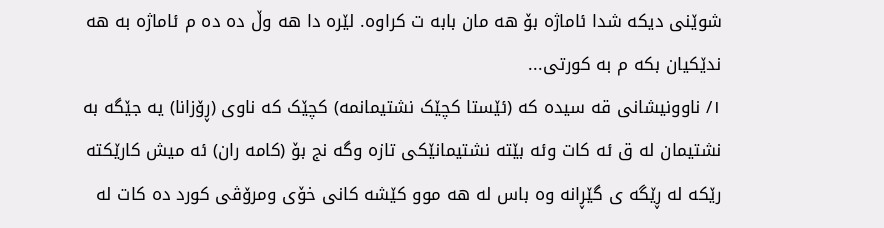شوێنی دیکه شدا ئاماژه بۆ هه مان بابه ت کراوه. لێره دا هه وڵ ده ده م ئاماژه به هه ندێکیان بکه م به کورتی...
١/ ناوونیشانی قه سیده که (ئێستا کچێک نشتیمانمه) کچێک که ناوی (ڕۆزانا) یه جێگه به نشتیمان له ق ئه کات وئه بێته نشتیمانێکی تازه وگه نج بۆ (کامه ران) ئه میش کارێکته رێکه له ڕێگه ی گێڕانه وه باس له هه موو کێشه کانی خۆی ومرۆڤی کورد ده کات له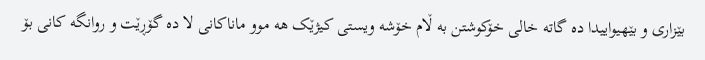بێزاری و بێهیواییدا ده گاته خالی خۆکوشتن به ڵام خۆشه ویستی کیژێک هه موو ماناکانی لا ده گۆڕێت و روانگه کانی بۆ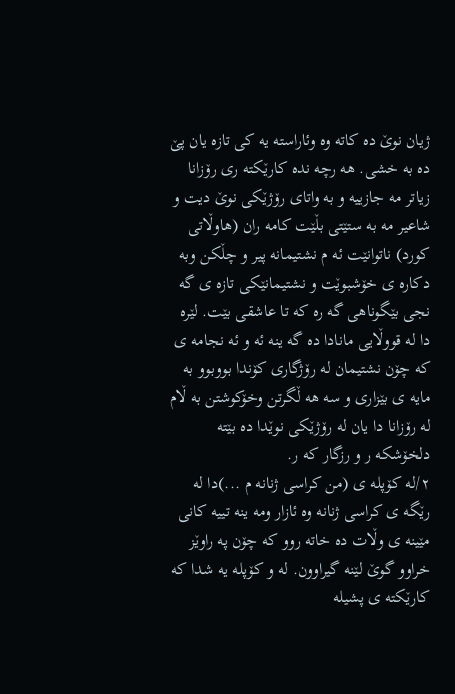ژیان نوێ ده کاته وه وئاراسته یه کی تازه یان پێ ده به خشی. هه رچه نده کارێکته ری رۆزانا زیاتر مه جازییه و به واتای رۆژێکی نوێ دیت و شاعیر مه به ستێتی بڵێت کامه ران (هاوڵاتی کورد) ناتوانێت ئه م نشتیمانه پیر و چڵکن وبه دکاره ی خۆشبوێت و نشتیمانێکی تازه ی گه نجی بێگوناهی گه ره که تا عاشقی بێت. لێره دا له قووڵایی مانادا ده گه ینه ئه و ئه نجامه ی که چۆن نشتیمان له رۆژگاری کۆندا بووبوو به مایه ی بێزاری و سه هه ڵگرتن وخۆکوشتن به ڵام له رۆزانا دا یان له رۆژێکی نوێدا ده بێته دلخۆشکه ر و رزگار که ر.
٢/له کۆپله ی (من کراسی ژنانه م ...)دا له رێگه ی کراسی ژنانه وه ئازار ومه ینه تییه کانی مێینه ی وڵات ده خاته روو که چۆن په راوێز خراوو گوێ لێنه گیراوون. له و کۆپله یه شدا که کارێکته ی پشیله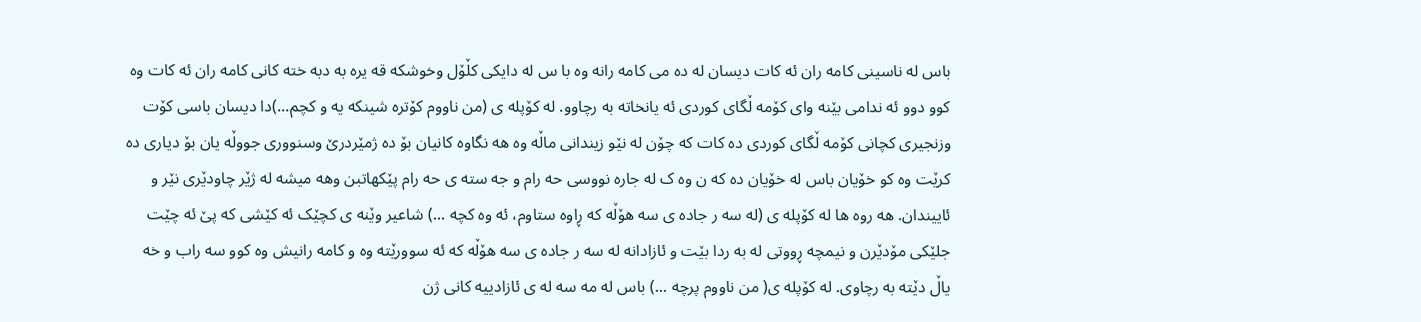باس له ناسینی کامه ران ئه کات دیسان له ده می کامه رانه وه با س له دایکی کڵۆل وخوشکه قه یره به دبه خته کانی کامه ران ئه کات وه کوو دوو ئه ندامی بێنه وای کۆمه ڵگای کوردی ئه یانخاته به رچاوو. له کۆپله ی (من ناووم کۆتره شینکه یه و کچم...)دا دیسان باسی کۆت وزنجیری کچانی کۆمه ڵگای کوردی ده کات که چۆن له نێو زیندانی ماڵه وه هه نگاوه کانیان بۆ ده ژمێردرێ وسنووری جووڵه یان بۆ دیاری ده کرێت وه کو خۆیان باس له خۆیان ده که ن وه ک له جاره نووسی حه رام و جه سته ی حه رام پێکهاتبن وهه میشه له ژێر چاودێری نێر و ئاییندان. هه روه ها له کۆپله ی (له سه ر جاده ی سه هۆڵه که ڕاوه ستاوم، ئه وه کچه ...) شاعیر وێنه ی کچێک ئه کێشی که پێ ئه چێت جلێکی مۆدێرن و نیمچه ڕووتی له به ردا بێت و ئازادانه له سه ر جاده ی سه هۆڵه که ئه سوورێته وه و کامه رانیش وه کوو سه راب و خه یاڵ دێته به رچاوی. له کۆپله ی( من ناووم پرچه ...) باس له مه سه له ی ئازادییه کانی ژن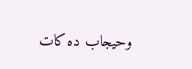وحیجاب ده کات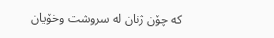که چۆن ژنان له سروشت وخۆیان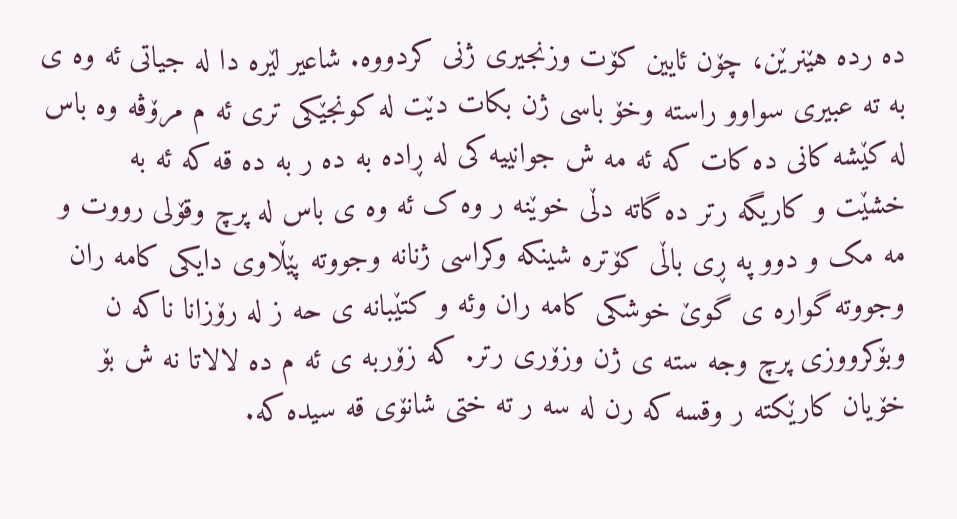ده رده هێنرێن، چۆن ئایین کۆت وزنجیری ژنی کردووه. شاعیر لێره دا له جیاتی ئه وه ی به ته عبیری سواوو راسته وخۆ باسی ژن بکات دێت له کونجێکی تری ئه م مرۆڤه وه باس له کێشه کانی ده کات که ئه مه ش جوانییه کی له ڕاده به ده ر به ده قه که ئه به خشێت و کاریگه رتر ده گاته دڵی خوێنه ر وه ک ئه وه ی باس له پرچ وقۆلی رووت و مه مک و دوو په ڕی باڵی کۆتره شینکه وکراسی ژنانه وجووته پێڵاوی دایکی کامه ران وجووته گواره ی گوێ خوشکی کامه ران وئه و کتێبانه ی حه ز له رۆزانا ناکه ن وبۆکرووزی پرچ وجه سته ی ژن وزۆری رتر. که زۆربه ی ئه م ده لالاتا نه ش بۆ خۆیان کارێکته ر وقسه که رن له سه ر ته ختی شانۆی قه سیده که.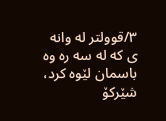٣/قوولتر له وانه ی که له سه ره وه باسمان لێوه کرد، شێرکۆ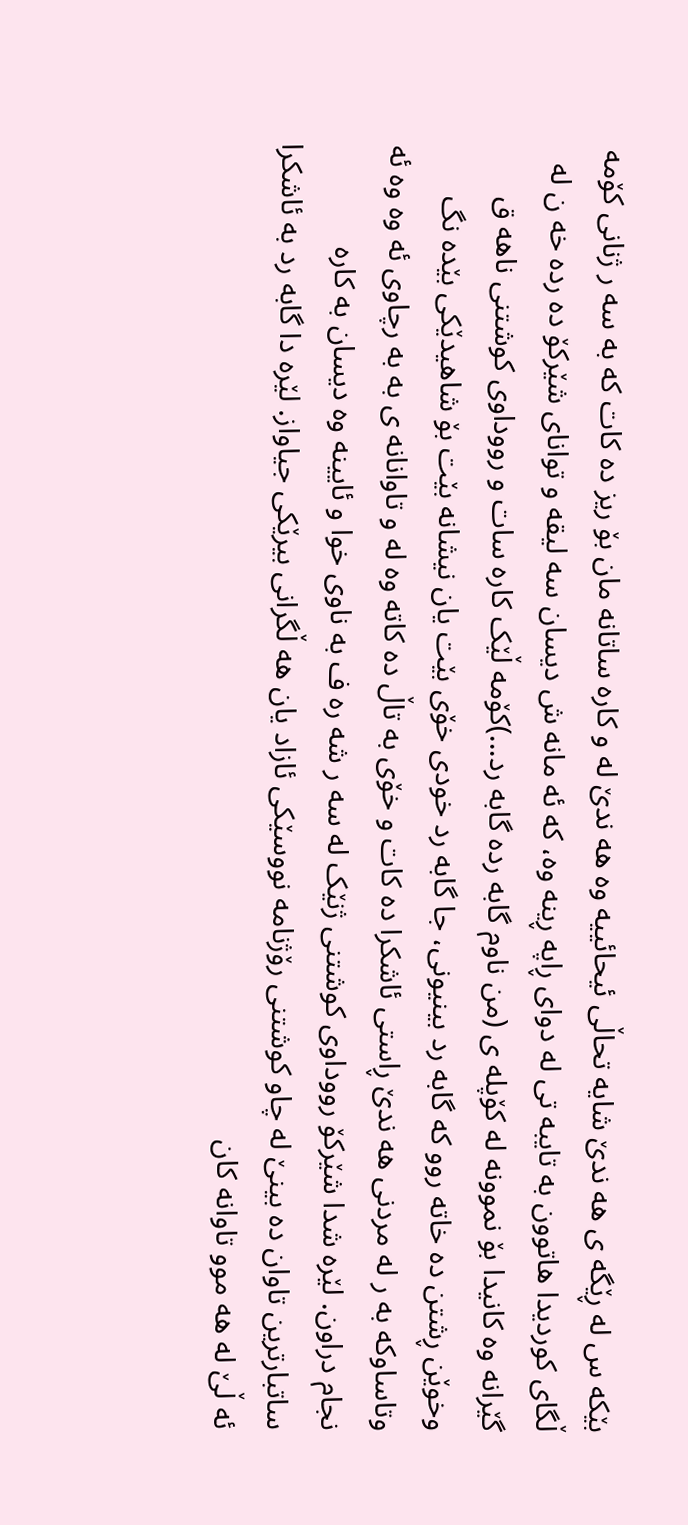بێکه س له ڕێگه ی هه ندێ شایه تحاڵی ئیحائییه وه هه ندێ له و کاره ساتانه مان بۆ ریز ده کات که به سه ر ژنانی کۆمه ڵگای کوردیدا هاتوون به تایبه تی له دوای ڕاپه ڕینه وه، که ئه مانه ش دیسان سه لیقه و توانای شێرکۆ ده رده خه ن له گێرانه وه کانیدا بۆ نموونه له کۆپله ی (من ناوم گابه رده گابه رد...)کۆمه ڵێک کاره سات و رووداوی کوشتنی ناهه ق وخوێن ڕشتن ده خاته روو که گابه رد بینیونی، جا گابه رد خودی خۆی بێت یان نیشانه بێت بۆ شاهیدێکی بێده نگ وتاساوکه به ر له مردنی هه ندێ ڕاستی ئاشکرا ده کات و خۆی به تاڵ ده کاته وه له و تاوانانه ی به به رچاوی ئه وه وه ئه نجام دراون. لێره شدا شێرکۆ رووداوی کوشتنی ژنێک له سه ر شه ره ف به ناوی خوا و ئایینه وه دیسان به کاره ساتبارترین تاوان ده بینێ له چاو کوشتنی رۆژنامه نووسێکی ئازاد یان هه ڵگرانی بیرێکی جیاواز. لێره دا گابه رد به ئاشکرا ئه ڵێ له هه موو تاوانه کان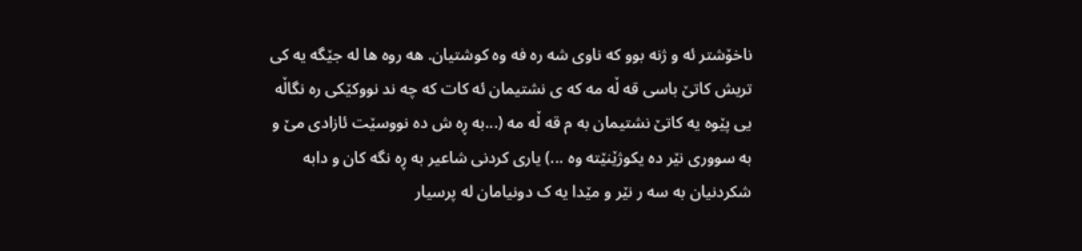ناخۆشتر ئه و ژنه بوو که ناوی شه ره فه وه کوشتیان. هه روه ها له جێگه یه کی تریش کاتێ باسی قه ڵه مه که ی نشتیمان ئه کات که چه ند نووکێکی ره نگاڵه یی پێوه یه کاتێ نشتیمان به م قه ڵه مه (...به ڕه ش ده نووسێت ئازادی مێ و به سووری نێر ده یکوژێنێته وه ...) یاری کردنی شاعیر به ڕه نگه کان و دابه شکردنیان به سه ر نێر و مێدا یه ک دونیامان له پرسیار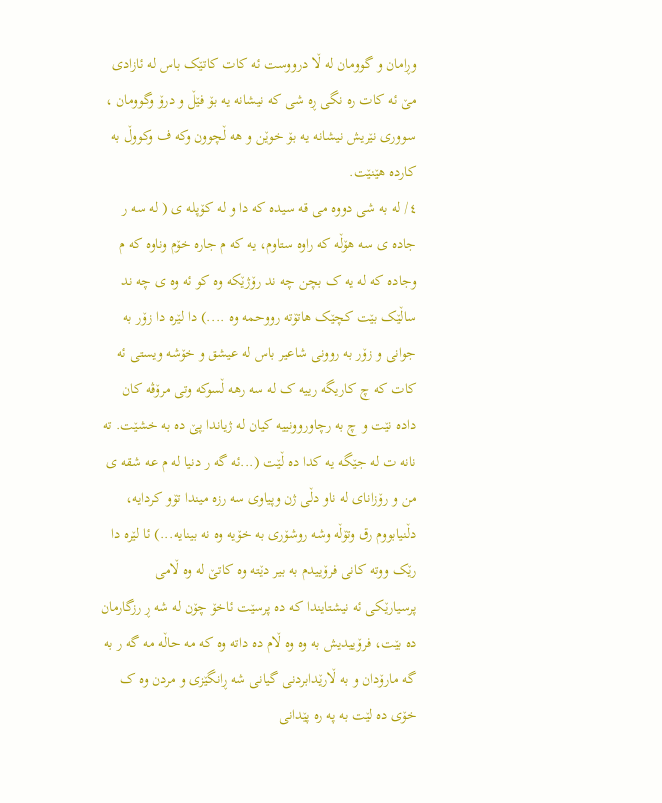وڕامان و گوومان له ڵا درووست ئه کات کاتێک باس له ئازادی مێ ئه کات ره نگی ڕه شی که نیشانه یه بۆ فێڵ و درۆ وگوومان ، سووری نێریش نیشانه یه بۆ خوێن و هه ڵچوون وکه ف وکووڵ به کارده هێنێت.
٤/ له به شی دووه می قه سیده که دا و له کۆپله ی ( له سه ر جاده ی سه هۆڵه که راوه ستاوم، یه که م جاره خۆم وناوه که م وجاده که له یه ک بچن چه ند رۆژێکه وه کو ئه وه ی چه ند ساڵێک بێت کچێک هاتۆته رووحمه وه ....) دا لێره دا زۆر به جوانی و زۆر به روونی شاعیر باس له عیشق و خۆشه ویستی ئه کات که چ کاریگه رییه ک له سه رهه ڵسوکه وتی مرۆڤه کان داده نێت و چ به رچاوروونییه کیان له ژیاندا پێ ده به خشێت. ته نانه ت له جێگه یه کدا ده ڵێت (...ئه گه ر دنیا له م عه شقه ی من و رۆزانای له ناو دڵی ژن وپیاوی سه رزه میندا تۆو کردایه، دڵنیابووم رق وتۆڵه وشه روشۆری به خۆیه وه نه بینایه...) ئا لێره دا رێک ووته کانی فرۆییدم به بیر دێته وه کاتێ له وه ڵامی پرسیارێکی ئه نیشتایندا که ده پرسێت ئاخۆ چۆن له شه ڕ رزگارمان ده بێت، فرۆییدیش به وه وه ڵام ده داته وه که مه حاڵه مه گه ر به گه مارۆدان و به ڵارێدابردنی گیانی شه ڕانگێزی و مردن وه ک خۆی ده لێت به په ره پێدانی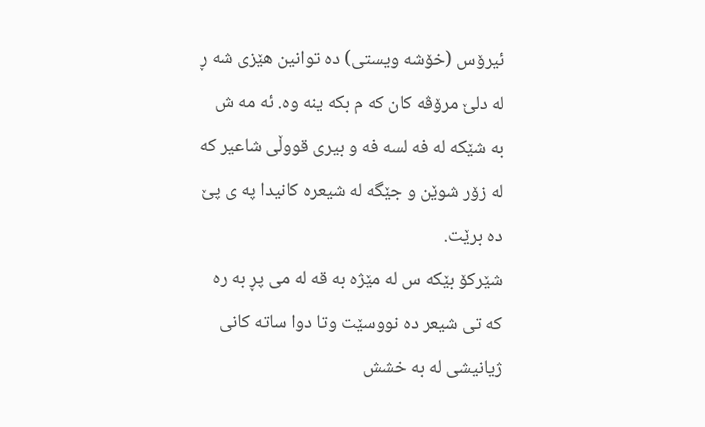ئیرۆس (خۆشه ویستی) ده توانین هێزی شه ڕ له دلێ مرۆڤه کان که م بکه ینه وه. ئه مه ش به شێکه له فه لسه فه و بیری قووڵی شاعیر که له زۆر شوێن و جێگه له شیعره کانیدا په ی پێ ده برێت.
شێرکۆ بێکه س له مێژه به قه له می پڕ به ره که تی شیعر ده نووسێت وتا دوا ساته کانی ژیانیشی له به خشش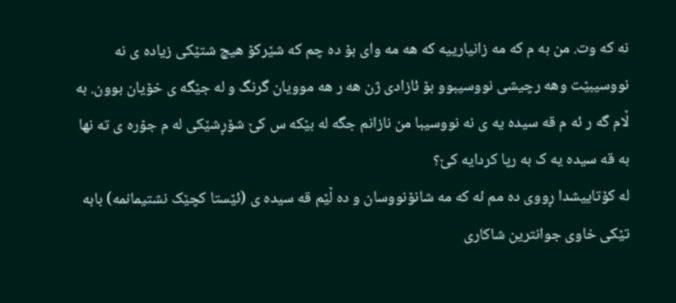نه که وت. من به م که مه زانیارییه که هه مه وای بۆ ده چم که شێرکۆ هیچ شتێکی زیاده ی نه نووسیبێت وهه رچیشی نووسیبوو بۆ ئازادی ژن هه ر هه موویان گرنگ و له جێگه ی خۆیان بوون. به ڵام گه ر ئه م قه سیده یه ی نه نووسیبا من نازانم جگه له بێکه س کێ شۆڕشێکی له م جۆره ی ته نها به قه سیده یه ک به رپا کردایه کێ؟
له کۆتاییشدا ڕووی ده مم ئه که مه شانۆنووسان و ده ڵێم قه سیده ی (ئێستا کچێک نشتیمانمه) بابه تێکی خاوی جوانترین شاکاری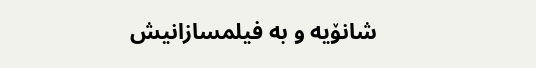شانۆیه و به فیلمسازانیش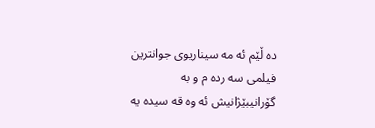ده ڵێم ئه مه سیناریوی جوانترین فیلمی سه رده م و به گۆرانیبێژانیش ئه وه قه سیده یه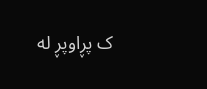ک پڕاوپڕ له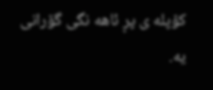کۆپله ی پڕ ئاهه نگی گۆرانی یه.